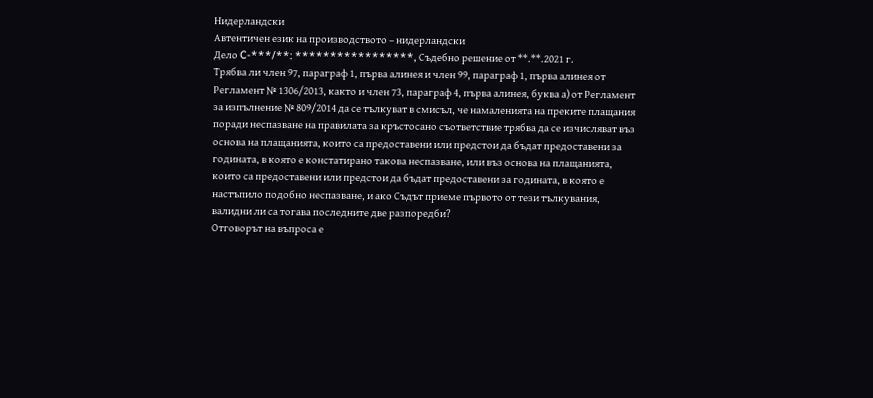Нидерландски
Автентичен език на производството – нидерландски
Дело C-***/**: *****************, Съдебно решение от **.**.2021 г.
Трябва ли член 97, параграф 1, първа алинея и член 99, параграф 1, първа алинея от Регламент № 1306/2013, както и член 73, параграф 4, първа алинея, буква а) от Регламент за изпълнение № 809/2014 да се тълкуват в смисъл, че намаленията на преките плащания поради неспазване на правилата за кръстосано съответствие трябва да се изчисляват въз основа на плащанията, които са предоставени или предстои да бъдат предоставени за годината, в която е констатирано такова неспазване, или въз основа на плащанията, които са предоставени или предстои да бъдат предоставени за годината, в която е настъпило подобно неспазване, и ако Съдът приеме първото от тези тълкувания, валидни ли са тогава последните две разпоредби?
Отговорът на въпроса е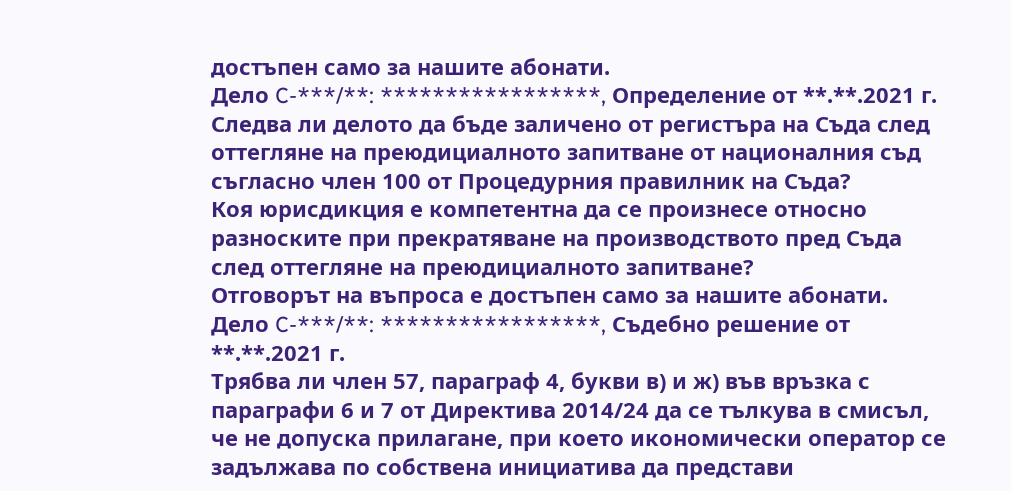достъпен само за нашите абонати.
Дело C-***/**: *****************, Определение от **.**.2021 г.
Следва ли делото да бъде заличено от регистъра на Съда след оттегляне на преюдициалното запитване от националния съд съгласно член 100 от Процедурния правилник на Съда?
Коя юрисдикция е компетентна да се произнесе относно разноските при прекратяване на производството пред Съда след оттегляне на преюдициалното запитване?
Отговорът на въпроса е достъпен само за нашите абонати.
Дело C-***/**: *****************, Съдебно решение от **.**.2021 г.
Трябва ли член 57, параграф 4, букви в) и ж) във връзка с параграфи 6 и 7 от Директива 2014/24 да се тълкува в смисъл, че не допуска прилагане, при което икономически оператор се задължава по собствена инициатива да представи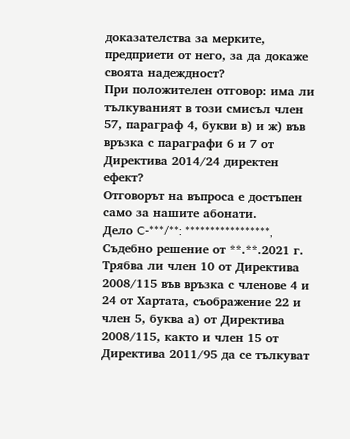доказателства за мерките, предприети от него, за да докаже своята надеждност?
При положителен отговор: има ли тълкуваният в този смисъл член 57, параграф 4, букви в) и ж) във връзка с параграфи 6 и 7 от Директива 2014/24 директен ефект?
Отговорът на въпроса е достъпен само за нашите абонати.
Дело C-***/**: *****************, Съдебно решение от **.**.2021 г.
Трябва ли член 10 от Директива 2008/115 във връзка с членове 4 и 24 от Хартата, съображение 22 и член 5, буква а) от Директива 2008/115, както и член 15 от Директива 2011/95 да се тълкуват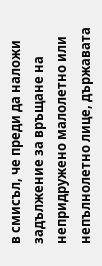в смисъл, че преди да наложи задължение за връщане на непридружено малолетно или непълнолетно лице, държавата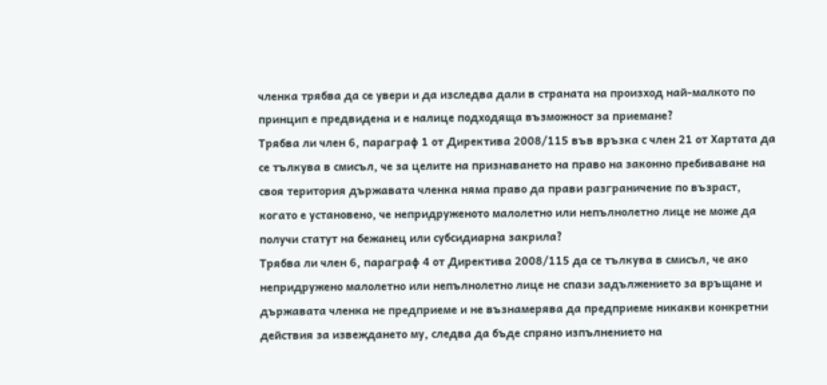членка трябва да се увери и да изследва дали в страната на произход най-малкото по принцип е предвидена и е налице подходяща възможност за приемане?
Трябва ли член 6, параграф 1 от Директива 2008/115 във връзка с член 21 от Хартата да се тълкува в смисъл, че за целите на признаването на право на законно пребиваване на своя територия държавата членка няма право да прави разграничение по възраст, когато е установено, че непридруженото малолетно или непълнолетно лице не може да получи статут на бежанец или субсидиарна закрила?
Трябва ли член 6, параграф 4 от Директива 2008/115 да се тълкува в смисъл, че ако непридружено малолетно или непълнолетно лице не спази задължението за връщане и държавата членка не предприеме и не възнамерява да предприеме никакви конкретни действия за извеждането му, следва да бъде спряно изпълнението на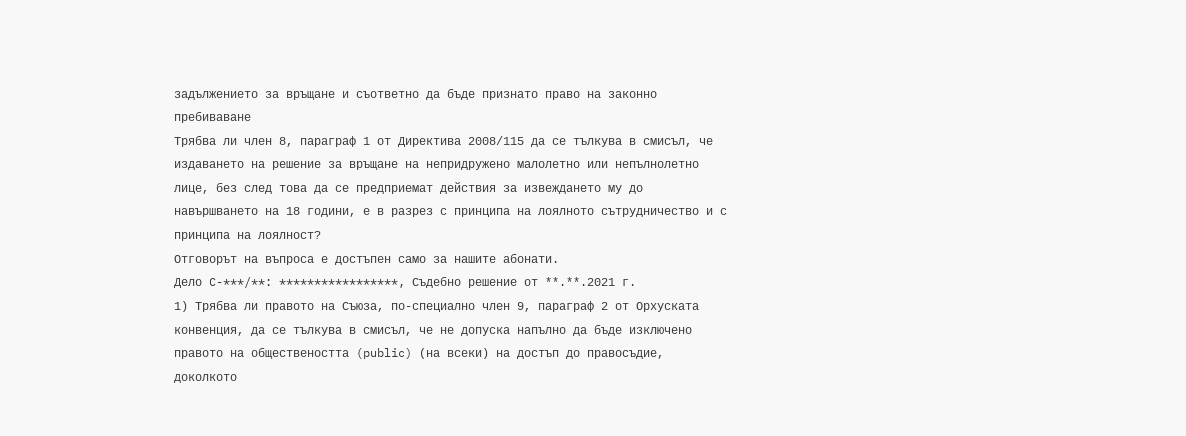задължението за връщане и съответно да бъде признато право на законно пребиваване
Трябва ли член 8, параграф 1 от Директива 2008/115 да се тълкува в смисъл, че издаването на решение за връщане на непридружено малолетно или непълнолетно лице, без след това да се предприемат действия за извеждането му до навършването на 18 години, е в разрез с принципа на лоялното сътрудничество и с принципа на лоялност?
Отговорът на въпроса е достъпен само за нашите абонати.
Дело C-***/**: *****************, Съдебно решение от **.**.2021 г.
1) Трябва ли правото на Съюза, по-специално член 9, параграф 2 от Орхуската конвенция, да се тълкува в смисъл, че не допуска напълно да бъде изключено правото на обществеността (public) (на всеки) на достъп до правосъдие, доколкото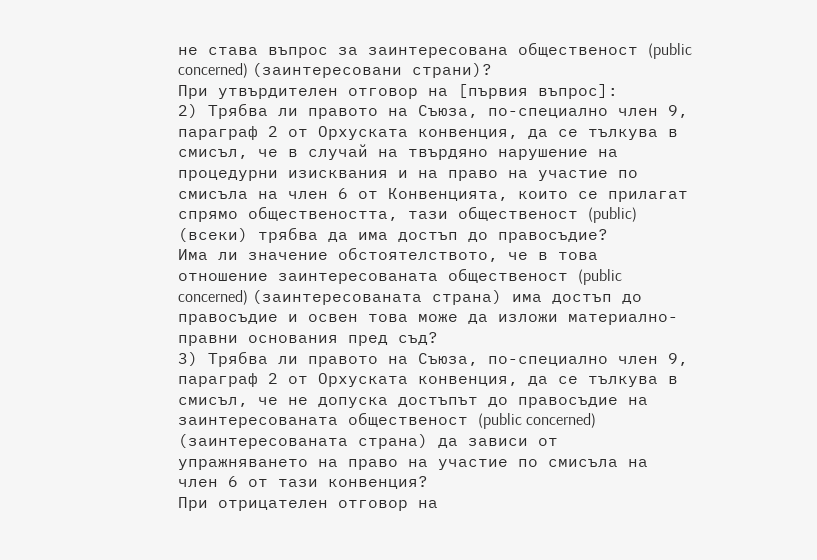не става въпрос за заинтересована общественост (public concerned) (заинтересовани страни)?
При утвърдителен отговор на [първия въпрос]:
2) Трябва ли правото на Съюза, по-специално член 9, параграф 2 от Орхуската конвенция, да се тълкува в смисъл, че в случай на твърдяно нарушение на процедурни изисквания и на право на участие по смисъла на член 6 от Конвенцията, които се прилагат спрямо обществеността, тази общественост (public) (всеки) трябва да има достъп до правосъдие?
Има ли значение обстоятелството, че в това отношение заинтересованата общественост (public concerned) (заинтересованата страна) има достъп до правосъдие и освен това може да изложи материално-правни основания пред съд?
3) Трябва ли правото на Съюза, по-специално член 9, параграф 2 от Орхуската конвенция, да се тълкува в смисъл, че не допуска достъпът до правосъдие на заинтересованата общественост (public concerned) (заинтересованата страна) да зависи от упражняването на право на участие по смисъла на член 6 от тази конвенция?
При отрицателен отговор на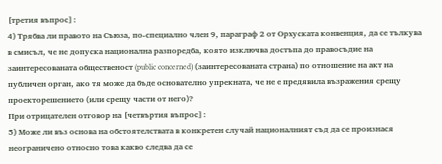[третия въпрос]:
4) Трябва ли правото на Съюза, по-специално член 9, параграф 2 от Орхуската конвенция, да се тълкува в смисъл, че не допуска национална разпоредба, която изключва достъпа до правосъдие на заинтересованата общественост (public concerned) (заинтересованата страна) по отношение на акт на публичен орган, ако тя може да бъде основателно упрекната, че не е предявила възражения срещу проекторешението (или срещу части от него)?
При отрицателен отговор на [четвъртия въпрос]:
5) Може ли въз основа на обстоятелствата в конкретен случай националният съд да се произнася неограничено относно това какво следва да се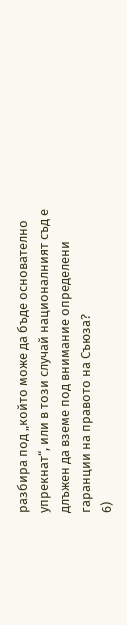разбира под „който може да бъде основателно упрекнат“, или в този случай националният съд е длъжен да вземе под внимание определени гаранции на правото на Съюза?
6)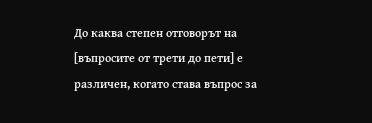До каква степен отговорът на [въпросите от трети до пети] е различен, когато става въпрос за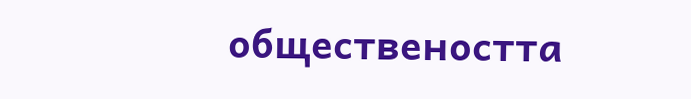обществеността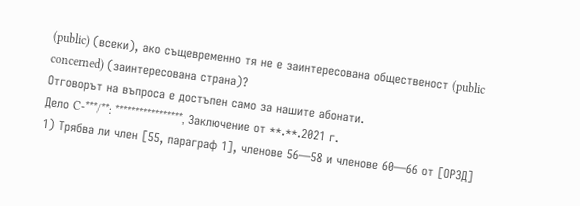(public) (всеки), ако същевременно тя не е заинтересована общественост (public concerned) (заинтересована страна)?
Отговорът на въпроса е достъпен само за нашите абонати.
Дело C-***/**: *****************, Заключение от **.**.2021 г.
1) Трябва ли член [55, параграф 1], членове 56—58 и членове 60—66 от [ОРЗД]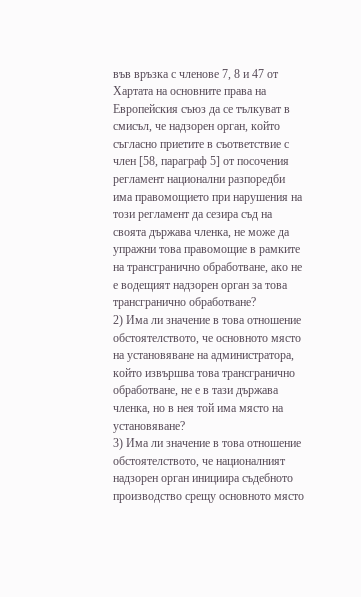във връзка с членове 7, 8 и 47 от Хартата на основните права на Европейския съюз да се тълкуват в смисъл, че надзорен орган, който съгласно приетите в съответствие с член [58, параграф 5] от посочения регламент национални разпоредби има правомощието при нарушения на този регламент да сезира съд на своята държава членка, не може да упражни това правомощие в рамките на трансгранично обработване, ако не е водещият надзорен орган за това трансгранично обработване?
2) Има ли значение в това отношение обстоятелството, че основното място на установяване на администратора, който извършва това трансгранично обработване, не е в тази държава членка, но в нея той има място на установяване?
3) Има ли значение в това отношение обстоятелството, че националният надзорен орган инициира съдебното производство срещу основното място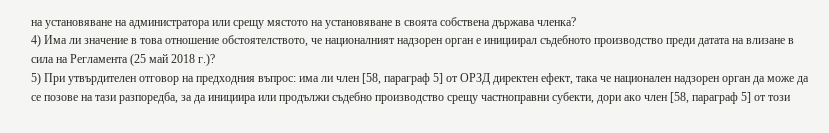на установяване на администратора или срещу мястото на установяване в своята собствена държава членка?
4) Има ли значение в това отношение обстоятелството, че националният надзорен орган е инициирал съдебното производство преди датата на влизане в сила на Регламента (25 май 2018 г.)?
5) При утвърдителен отговор на предходния въпрос: има ли член [58, параграф 5] от ОРЗД директен ефект, така че национален надзорен орган да може да се позове на тази разпоредба, за да инициира или продължи съдебно производство срещу частноправни субекти, дори ако член [58, параграф 5] от този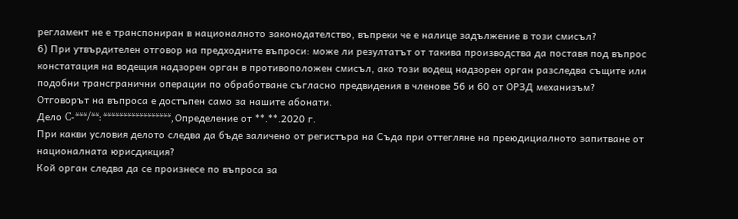регламент не е транспониран в националното законодателство, въпреки че е налице задължение в този смисъл?
6) При утвърдителен отговор на предходните въпроси: може ли резултатът от такива производства да поставя под въпрос констатация на водещия надзорен орган в противоположен смисъл, ако този водещ надзорен орган разследва същите или подобни трансгранични операции по обработване съгласно предвидения в членове 56 и 60 от ОРЗД механизъм?
Отговорът на въпроса е достъпен само за нашите абонати.
Дело C-***/**: *****************, Определение от **.**.2020 г.
При какви условия делото следва да бъде заличено от регистъра на Съда при оттегляне на преюдициалното запитване от националната юрисдикция?
Кой орган следва да се произнесе по въпроса за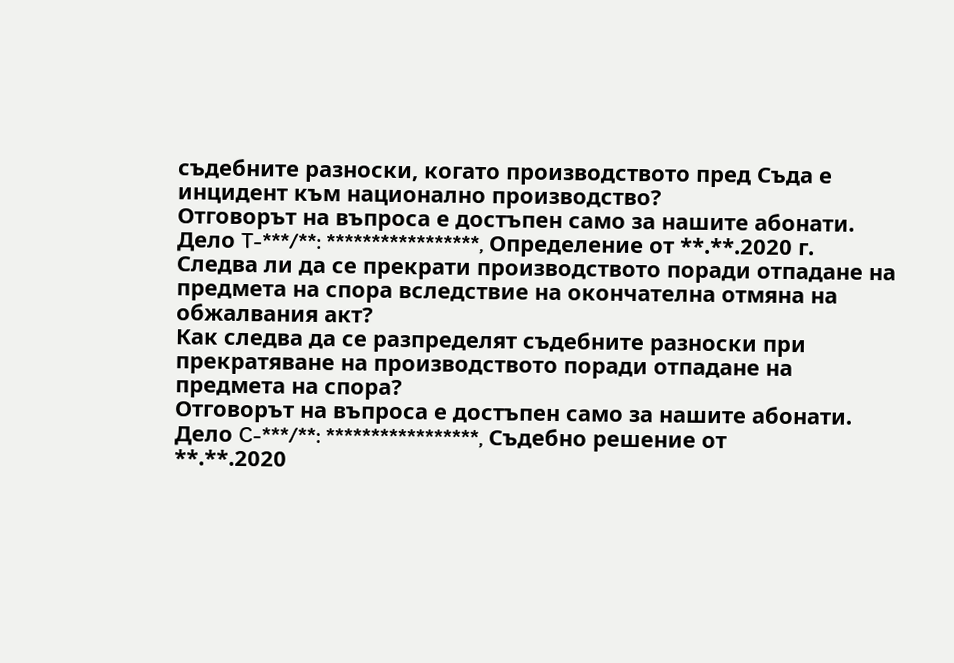съдебните разноски, когато производството пред Съда е инцидент към национално производство?
Отговорът на въпроса е достъпен само за нашите абонати.
Дело T-***/**: *****************, Определение от **.**.2020 г.
Следва ли да се прекрати производството поради отпадане на предмета на спора вследствие на окончателна отмяна на обжалвания акт?
Как следва да се разпределят съдебните разноски при прекратяване на производството поради отпадане на предмета на спора?
Отговорът на въпроса е достъпен само за нашите абонати.
Дело C-***/**: *****************, Съдебно решение от **.**.2020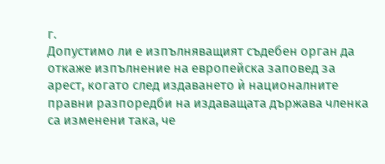г.
Допустимо ли е изпълняващият съдебен орган да откаже изпълнение на европейска заповед за арест, когато след издаването ѝ националните правни разпоредби на издаващата държава членка са изменени така, че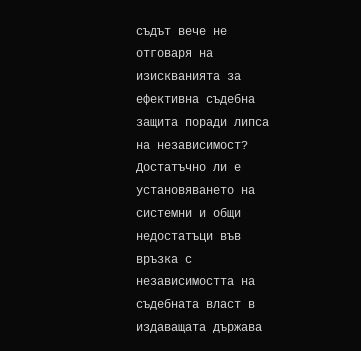съдът вече не отговаря на изискванията за ефективна съдебна защита поради липса на независимост?
Достатъчно ли е установяването на системни и общи недостатъци във връзка с независимостта на съдебната власт в издаващата държава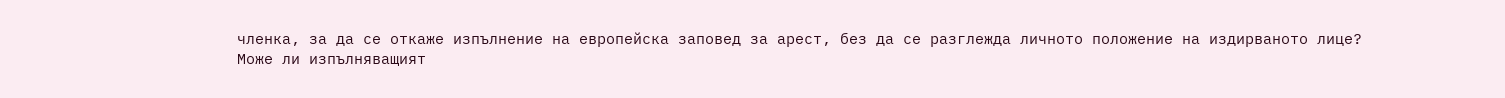членка, за да се откаже изпълнение на европейска заповед за арест, без да се разглежда личното положение на издирваното лице?
Може ли изпълняващият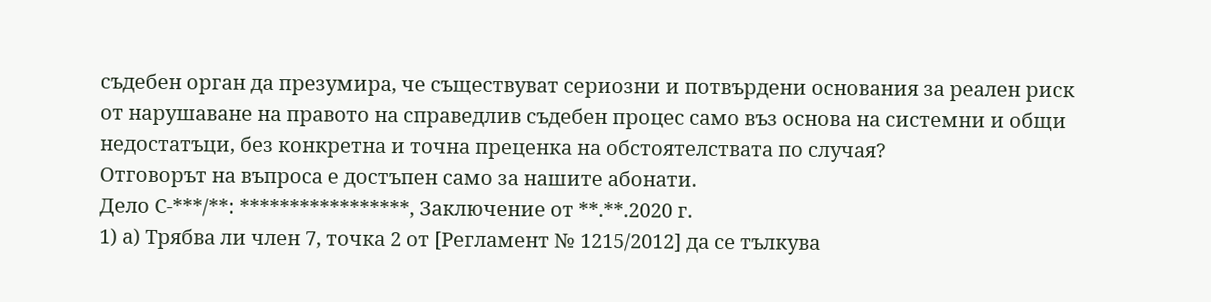съдебен орган да презумира, че съществуват сериозни и потвърдени основания за реален риск от нарушаване на правото на справедлив съдебен процес само въз основа на системни и общи недостатъци, без конкретна и точна преценка на обстоятелствата по случая?
Отговорът на въпроса е достъпен само за нашите абонати.
Дело C-***/**: *****************, Заключение от **.**.2020 г.
1) a) Трябва ли член 7, точка 2 от [Регламент № 1215/2012] да се тълкува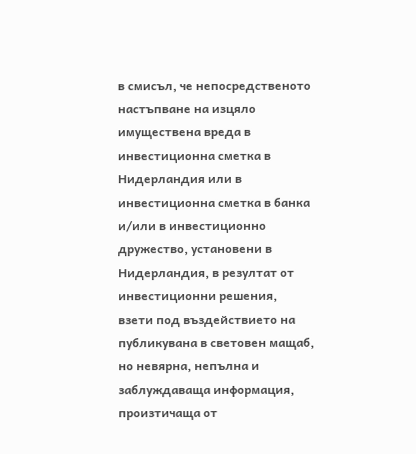в смисъл, че непосредственото настъпване на изцяло имуществена вреда в инвестиционна сметка в Нидерландия или в инвестиционна сметка в банка и/или в инвестиционно дружество, установени в Нидерландия, в резултат от инвестиционни решения, взети под въздействието на публикувана в световен мащаб, но невярна, непълна и заблуждаваща информация, произтичаща от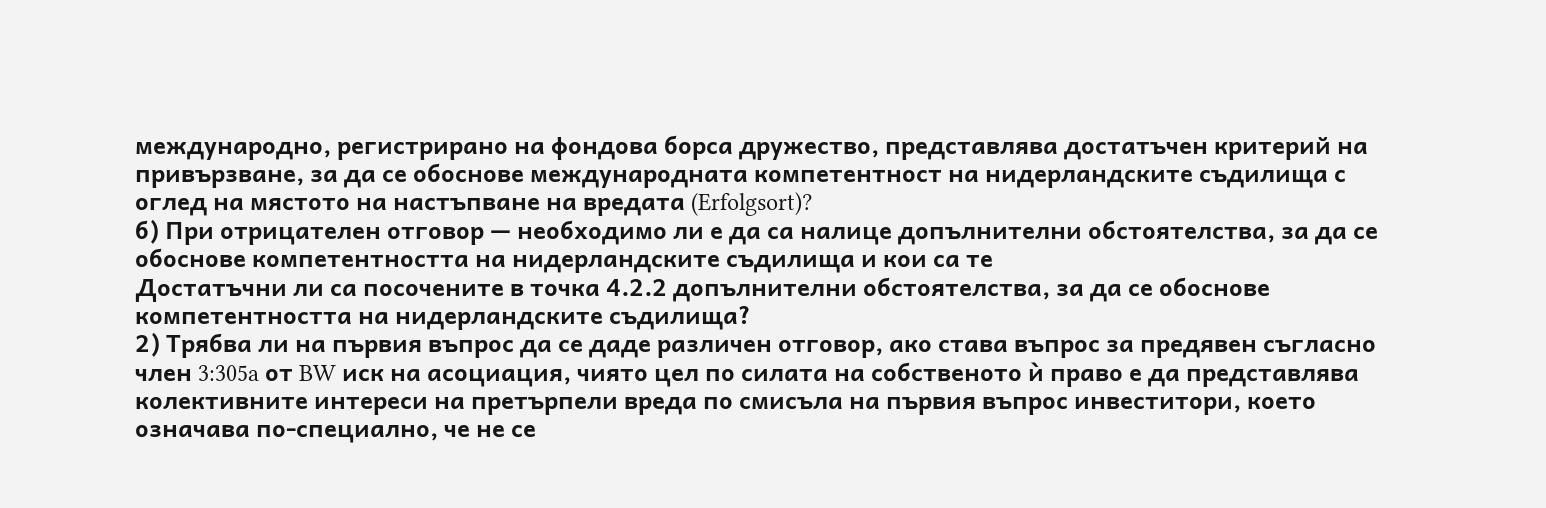международно, регистрирано на фондова борса дружество, представлява достатъчен критерий на привързване, за да се обоснове международната компетентност на нидерландските съдилища с оглед на мястото на настъпване на вредата (Erfolgsort)?
б) При отрицателен отговор — необходимо ли е да са налице допълнителни обстоятелства, за да се обоснове компетентността на нидерландските съдилища и кои са те
Достатъчни ли са посочените в точка 4.2.2 допълнителни обстоятелства, за да се обоснове компетентността на нидерландските съдилища?
2) Трябва ли на първия въпрос да се даде различен отговор, ако става въпрос за предявен съгласно член 3:305a от BW иск на асоциация, чиято цел по силата на собственото ѝ право е да представлява колективните интереси на претърпели вреда по смисъла на първия въпрос инвеститори, което означава по-специално, че не се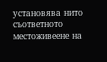установява нито съответното местоживеене на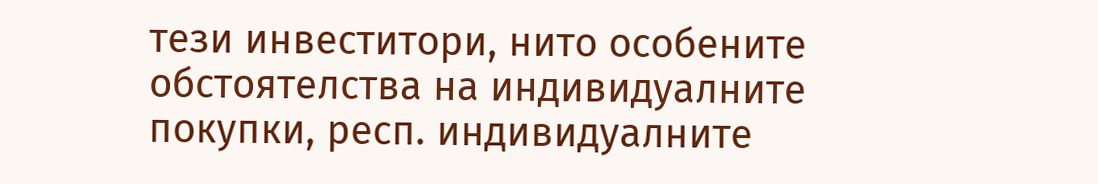тези инвеститори, нито особените обстоятелства на индивидуалните покупки, респ. индивидуалните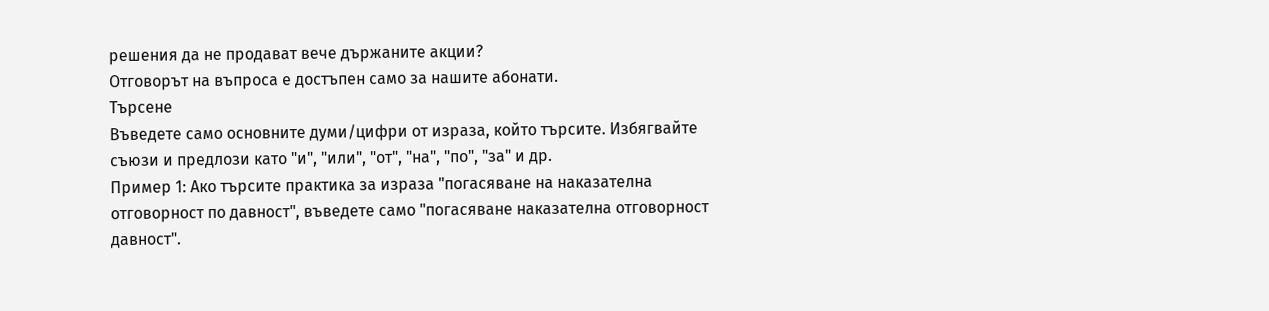решения да не продават вече държаните акции?
Отговорът на въпроса е достъпен само за нашите абонати.
Търсене
Въведете само основните думи/цифри от израза, който търсите. Избягвайте съюзи и предлози като "и", "или", "от", "на", "по", "за" и др.
Пример 1: Ако търсите практика за израза "погасяване на наказателна отговорност по давност", въведете само "погасяване наказателна отговорност давност".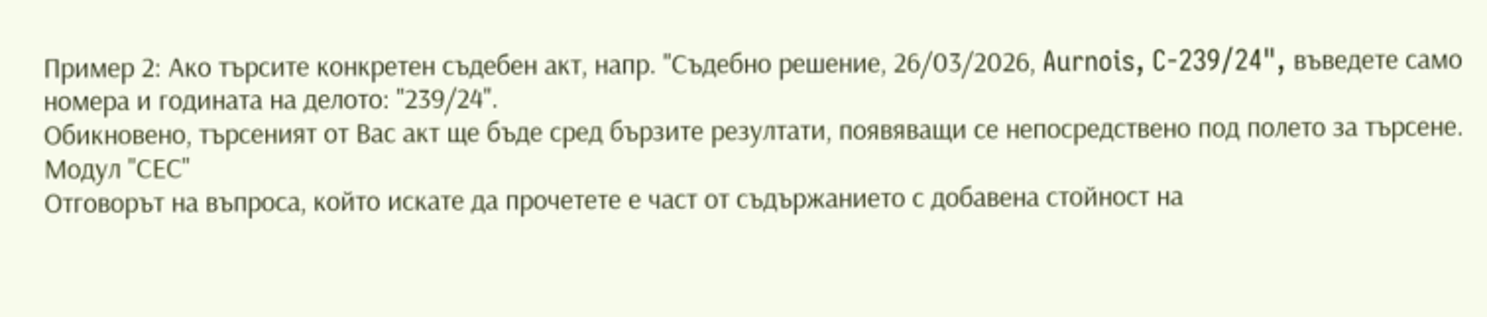Пример 2: Ако търсите конкретен съдебен акт, напр. "Съдебно решение, 26/03/2026, Aurnois, C-239/24", въведете само номера и годината на делото: "239/24".
Обикновено, търсеният от Вас акт ще бъде сред бързите резултати, появяващи се непосредствено под полето за търсене.
Модул "СЕС"
Отговорът на въпроса, който искате да прочетете е част от съдържанието с добавена стойност на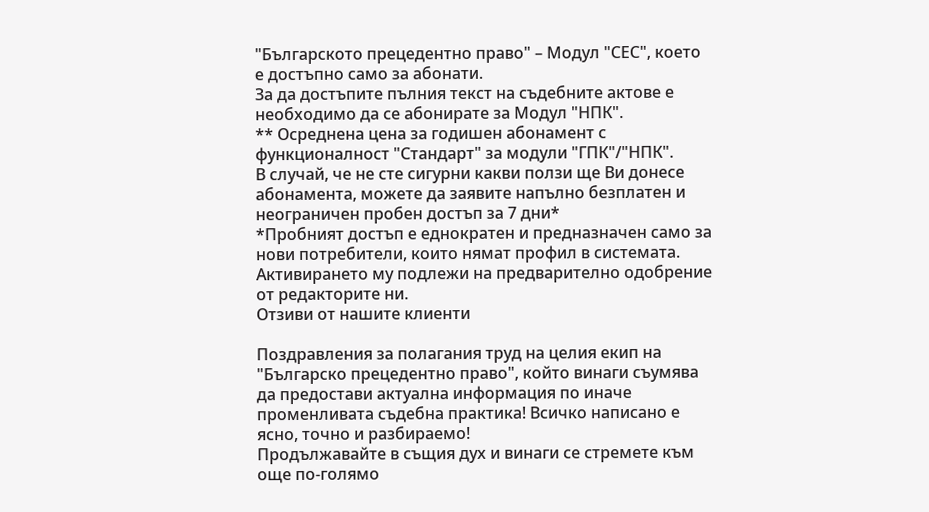"Българското прецедентно право" – Модул "СЕС", което е достъпно само за абонати.
За да достъпите пълния текст на съдебните актове е необходимо да се абонирате за Модул "НПК".
** Осреднена цена за годишен абонамент с функционалност "Стандарт" за модули "ГПК"/"НПК".
В случай, че не сте сигурни какви ползи ще Ви донесе абонамента, можете да заявите напълно безплатен и неограничен пробен достъп за 7 дни*
*Пробният достъп е еднократен и предназначен само за нови потребители, които нямат профил в системата. Активирането му подлежи на предварително одобрение от редакторите ни.
Отзиви от нашите клиенти

Поздравления за полагания труд на целия екип на "Българско прецедентно право", който винаги съумява да предостави актуална информация по иначе променливата съдебна практика! Всичко написано е ясно, точно и разбираемо!
Продължавайте в същия дух и винаги се стремете към още по-голямо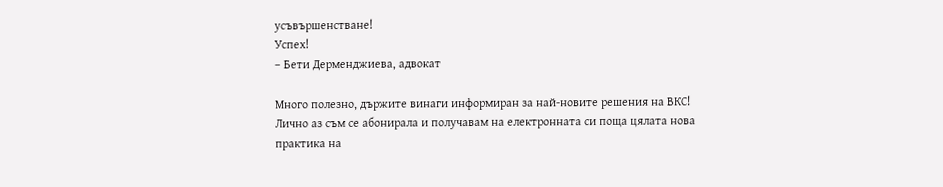усъвършенстване!
Успех!
– Бети Дерменджиева, адвокат

Много полезно, държите винаги информиран за най-новите решения на ВКС! Лично аз съм се абонирала и получавам на електронната си поща цялата нова практика на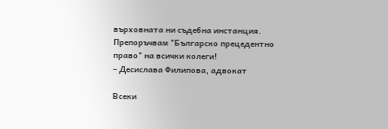върховната ни съдебна инстанция. Препоръчвам "Българско прецедентно право" на всички колеги!
– Десислава Филипова, адвокат

Всеки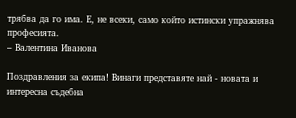трябва да го има. Е, не всеки, само който истински упражнява професията.
– Валентина Иванова

Поздравления за екипа! Винаги представяте най - новата и интересна съдебна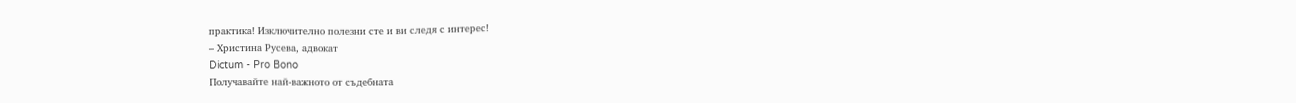практика! Изключително полезни сте и ви следя с интерес!
– Христина Русева, адвокат
Dictum - Pro Bono
Получавайте най-важното от съдебната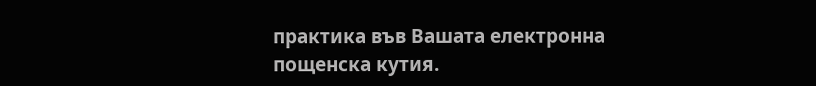практика във Вашата електронна пощенска кутия.